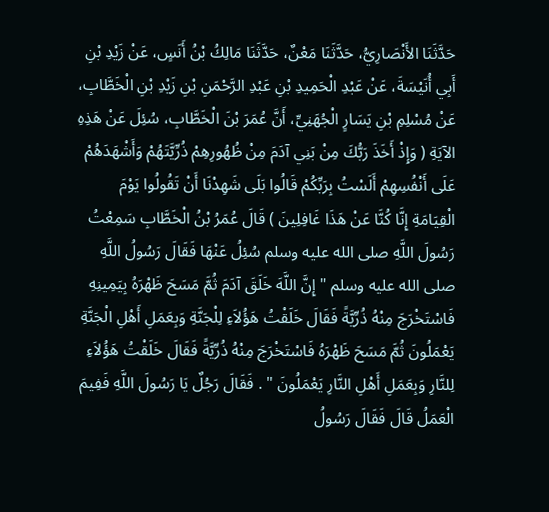حَدَّثَنَا الأَنْصَارِيُّ، حَدَّثَنَا مَعْنٌ، حَدَّثَنَا مَالِكُ بْنُ أَنَسٍ، عَنْ زَيْدِ بْنِ أَبِي أُنَيْسَةَ، عَنْ عَبْدِ الْحَمِيدِ بْنِ عَبْدِ الرَّحْمَنِ بْنِ زَيْدِ بْنِ الْخَطَّابِ، عَنْ مُسْلِمِ بْنِ يَسَارٍ الْجُهَنِيِّ، أَنَّ عُمَرَ بْنَ الْخَطَّابِ، سُئِلَ عَنْ هَذِهِ الآيَةِ ( وَإِذْ أَخَذَ رَبُّكَ مِنْ بَنِي آدَمَ مِنْ ظُهُورِهِمْ ذُرِّيَّتَهُمْ وَأَشْهَدَهُمْ عَلَى أَنْفُسِهِمْ أَلَسْتُ بِرَبِّكُمْ قَالُوا بَلَى شَهِدْنَا أَنْ تَقُولُوا يَوْمَ الْقِيَامَةِ إِنَّا كُنَّا عَنْ هَذَا غَافِلِينَ ) قَالَ عُمَرُ بْنُ الْخَطَّابِ سَمِعْتُ رَسُولَ اللَّهِ صلى الله عليه وسلم سُئِلُ عَنْهَا فَقَالَ رَسُولُ اللَّهِ صلى الله عليه وسلم " إِنَّ اللَّهَ خَلَقَ آدَمَ ثُمَّ مَسَحَ ظَهْرَهُ بِيَمِينِهِ فَاسْتَخْرَجَ مِنْهُ ذُرِّيَّةً فَقَالَ خَلَقْتُ هَؤُلاَءِ لِلْجَنَّةِ وَبِعَمَلِ أَهْلِ الْجَنَّةِ يَعْمَلُونَ ثُمَّ مَسَحَ ظَهْرَهُ فَاسْتَخْرَجَ مِنْهُ ذُرِّيَّةً فَقَالَ خَلَقْتُ هَؤُلاَءِ لِلنَّارِ وَبِعَمَلِ أَهْلِ النَّارِ يَعْمَلُونَ " . فَقَالَ رَجُلٌ يَا رَسُولَ اللَّهِ فَفِيمَ الْعَمَلُ قَالَ فَقَالَ رَسُولُ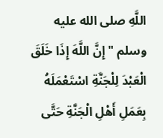اللَّهِ صلى الله عليه وسلم " إِنَّ اللَّهَ إِذَا خَلَقَ الْعَبْدَ لِلْجَنَّةِ اسْتَعْمَلَهُ بِعَمَلِ أَهْلِ الْجَنَّةِ حَتَّى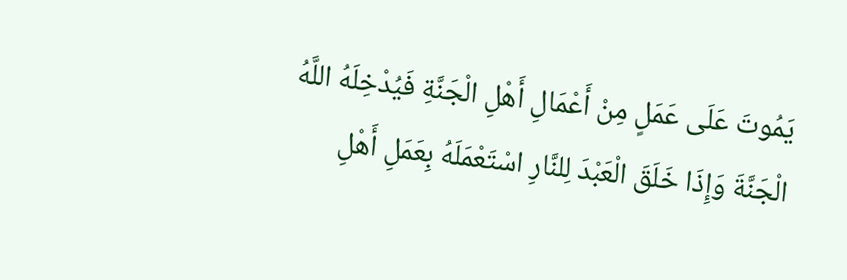يَمُوتَ عَلَى عَمَلٍ مِنْ أَعْمَالِ أَهْلِ الْجَنَّةِ فَيُدْخِلَهُ اللَّهُ الْجَنَّةَ وَإِذَا خَلَقَ الْعَبْدَ لِلنَّارِ اسْتَعْمَلَهُ بِعَمَلِ أَهْلِ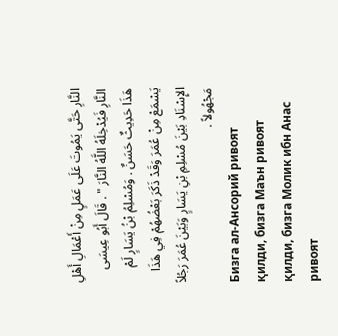النَّارِ حَتَّى يَمُوتَ عَلَى عَمَلٍ مِنْ أَعْمَالِ أَهْلِ النَّارِ فَيُدْخِلَهُ اللَّهُ النَّارَ " . قَالَ أَبُو عِيسَى هَذَا حَدِيثٌ حَسَنٌ . وَمُسْلِمُ بْنُ يَسَارٍ لَمْ يَسْمَعْ مِنْ عُمَرَ وَقَدْ ذَكَرَ بَعْضُهُمْ فِي هَذَا الإِسْنَادِ بَيْنَ مُسْلِمِ بْنِ يَسَارٍ وَبَيْنَ عُمَرَ رَجُلاً مَجْهُولاً .
Бизга ал-Ансорий ривоят қилди, бизга Маън ривоят қилди, бизга Молик ибн Анас ривоят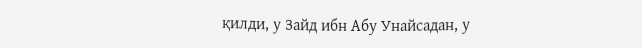қилди, у Зайд ибн Абу Унайсадан, у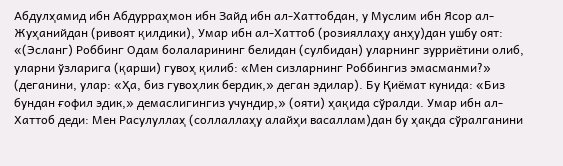Абдулҳамид ибн Абдурраҳмон ибн Зайд ибн ал-Хаттобдан, у Муслим ибн Ясор ал-Жуҳанийдан (ривоят қилдики), Умар ибн ал-Хаттоб (розияллаҳу анҳу)дан ушбу оят: «(Эсланг) Роббинг Одам болаларининг белидан (сулбидан) уларнинг зурриётини олиб, уларни ўзларига (қарши) гувоҳ қилиб: «Мен сизларнинг Роббингиз эмасманми?» (деганини, улар: «Ҳа, биз гувоҳлик бердик,» деган эдилар). Бу Қиёмат кунида: «Биз бундан ғофил эдик,» демаслигингиз учундир,» (ояти) ҳақида сўралди. Умар ибн ал-Хаттоб деди: Мен Расулуллаҳ (соллаллаҳу алайҳи васаллам)дан бу ҳақда сўралганини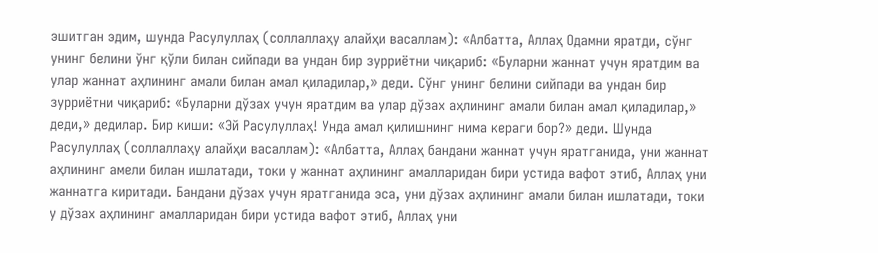эшитган эдим, шунда Расулуллаҳ (соллаллаҳу алайҳи васаллам): «Албатта, Аллаҳ Одамни яратди, сўнг унинг белини ўнг қўли билан сийпади ва ундан бир зурриётни чиқариб: «Буларни жаннат учун яратдим ва улар жаннат аҳлининг амали билан амал қиладилар,» деди. Сўнг унинг белини сийпади ва ундан бир зурриётни чиқариб: «Буларни дўзах учун яратдим ва улар дўзах аҳлининг амали билан амал қиладилар,» деди,» дедилар. Бир киши: «Эй Расулуллаҳ! Унда амал қилишнинг нима кераги бор?» деди. Шунда Расулуллаҳ (соллаллаҳу алайҳи васаллам): «Албатта, Аллаҳ бандани жаннат учун яратганида, уни жаннат аҳлининг амели билан ишлатади, токи у жаннат аҳлининг амалларидан бири устида вафот этиб, Аллаҳ уни жаннатга киритади. Бандани дўзах учун яратганида эса, уни дўзах аҳлининг амали билан ишлатади, токи у дўзах аҳлининг амалларидан бири устида вафот этиб, Аллаҳ уни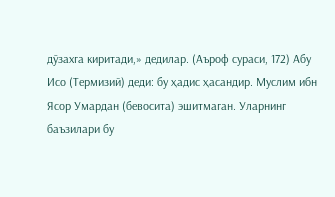дўзахга киритади,» дедилар. (Аъроф сураси, 172) Абу Исо (Термизий) деди: бу ҳадис ҳасандир. Муслим ибн Ясор Умардан (бевосита) эшитмаган. Уларнинг баъзилари бу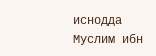иснодда Муслим ибн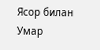Ясор билан Умар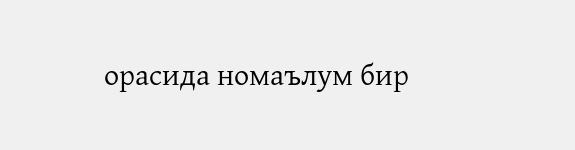орасида номаълум бир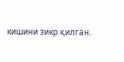кишини зикр қилган.